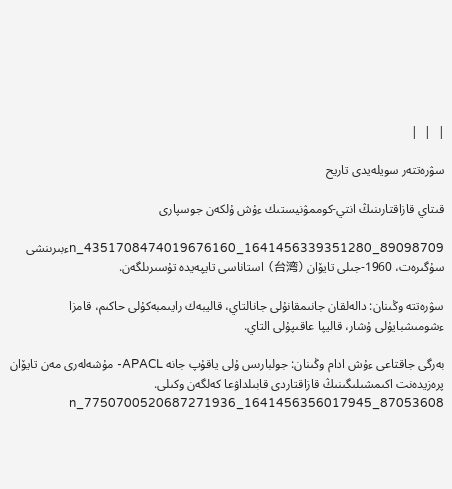|  |  |

سۋرەتتەر سويلەيدى تاريح

قىتاي قازاقتارىنىڭ انتي-كوممۋنيستىك ءۇش ۇلكەن جوسپارى

89098709_1641456339351280_4351708474019676160_nءبىرىنشى سۇگىرەت، 1960-جىلى تايۆان (台湾) استاناسى تايپەيدە تۇسىرىلگەن.

سۋرەتتە وڭىنان: دالەلقان جانىمقانۇلى جانالتاي، قاليبەك رايىمبەكۇلى حاكىم، قامزا ءشومىشبايۇلى ۇشار، قاليپا عاقىپۇلى التاي.

بەرگى جاقتاعى ءۇش ادام وڭىنان: جولبارىس ۇلى ياقۇپ جانە APACL- مۇشەلەرى مەن تايۆان پرەزيدەنت اكىمشىلىگىنىڭ قازاقتاردى قابىلداۋعا كەلگەن وكىلى. 87053608_1641456356017945_7750700520687271936_n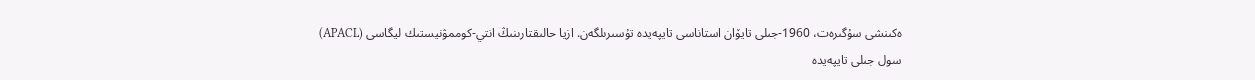ەكىنشى سۇگىرەت، 1960-جىلى تايۆان استاناسى تايپەيدە تۇسىرىلگەن. ازيا حالىقتارىنىڭ انتي-كوممۋنيستىك ليگاسى (APACL) سول جىلى تايپەيدە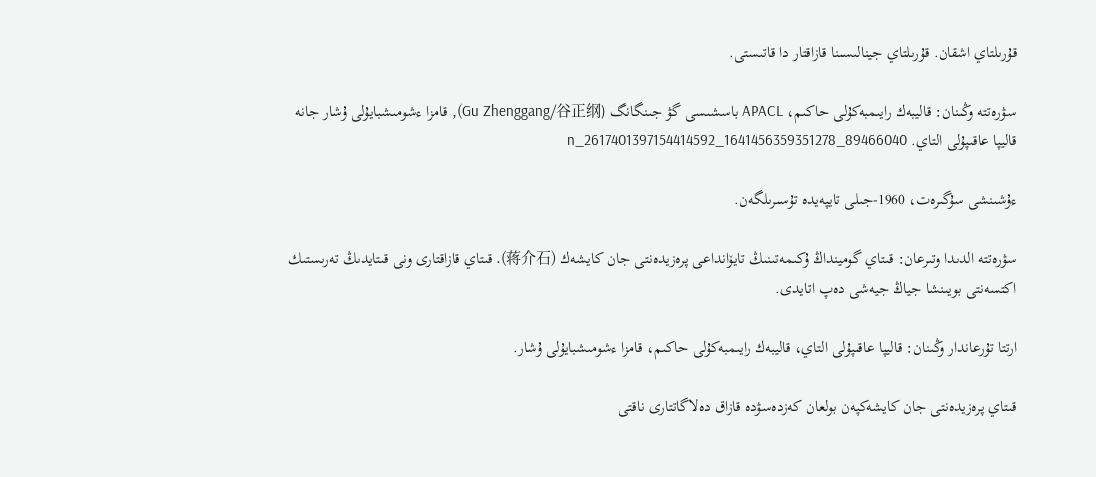قۇرىلتاي اشقان. قۇرىلتاي جينالىسىنا قازاقتار دا قاتىستى.

سۋرەتتە وڭىنان: قاليبەك رايىمبەكۇلى حاكىم، APACL باسشىسى گۋ جىنگانگ (Gu Zhenggang/谷正纲), قامزا ءشومىشبايۇلى ۇشار جانە قاليپا عاقىپۇلى التاي. 89466040_1641456359351278_2617401397154414592_n

ءۇشىنشى سۇگىرەت، 1960-جىلى تايپەيدە تۇسىرىلگەن.

سۋرەتتە الدىدا وتىرعان: قىتاي گومينداڭ ۇكىمەتىنىڭ تايۆانداعى پرەزيدەنتى جان كايشەك (蒋介石). قىتاي قازاقتارى ونى قىتايدىڭ تەرىستىك اكتسەنتى بويىنشا جياڭ جيەشى دەپ اتايدى.

ارتتا تۇرعاندار وڭىنان: قاليپا عاقىپۇلى التاي، قاليبەك رايىمبەكۇلى حاكىم، قامزا ءشومىشبايۇلى ۇشار.

قىتاي پرەزيدەنتى جان كايشەكپەن بولعان كەزدەسۋدە قازاق دەلاگاتتارى ناقتى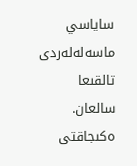ساياسي ماسەلەلەردى تالقىعا سالعان. ەكىجاقتى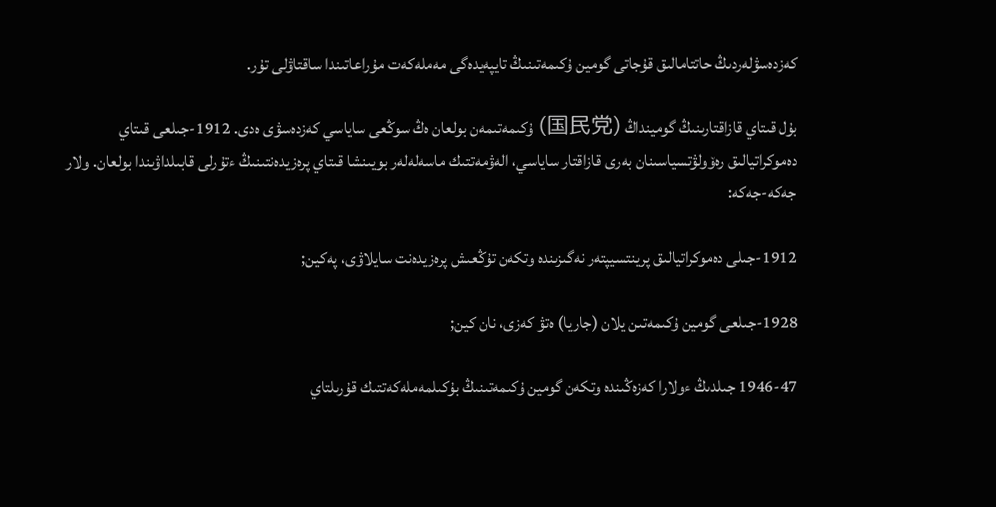كەزدەسۋلەردىڭ حاتتامالىق قۇجاتى گومين ۇكىمەتىنىڭ تايپەيدەگى مەملەكەت مۇراعاتىندا ساقتاۋلى تۇر.

بۇل قىتاي قازاقتارىنىڭ گومينداڭ (国民党) ۇكىمەتىمەن بولعان ەڭ سوڭعى ساياسي كەزدەسۋى ەدى. 1912-جىلعى قىتاي دەموكراتيالىق رەۆولۋتسياسىنان بەرى قازاقتار ساياسي، الەۋمەتتىك ماسەلەلەر بويىنشا قىتاي پرەزيدەنتىنىڭ ءتۇرلى قابىلداۋىندا بولعان. ولار جەكە-جەكە:

1912-جىلى دەموكراتيالىق پرينتسيپتەر نەگىزىندە وتكەن تۇڭعىش پرەزيدەنت سايلاۋى، پەكين;

1928-جىلعى گومين ۇكىمەتىن يلان (جاريا) ەتۋ كەزى، نان كين;

1946-47 جىلدىڭ ءولارا كەزەڭىندە وتكەن گومين ۇكىمەتىنىڭ بۇكىلمەملەكەتتىك قۇرىلتاي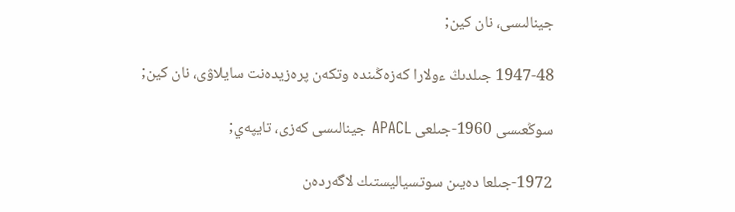جينالىسى، نان كين;

1947-48 جىلدىڭ ءولارا كەزەڭىندە وتكەن پرەزيدەنت سايلاۋى، نان كين;

سوڭعىسى 1960-جىلعى APACL جينالىسى كەزى، تايپەي;

1972-جىلعا دەيىن سوتسياليستىك لاگەردەن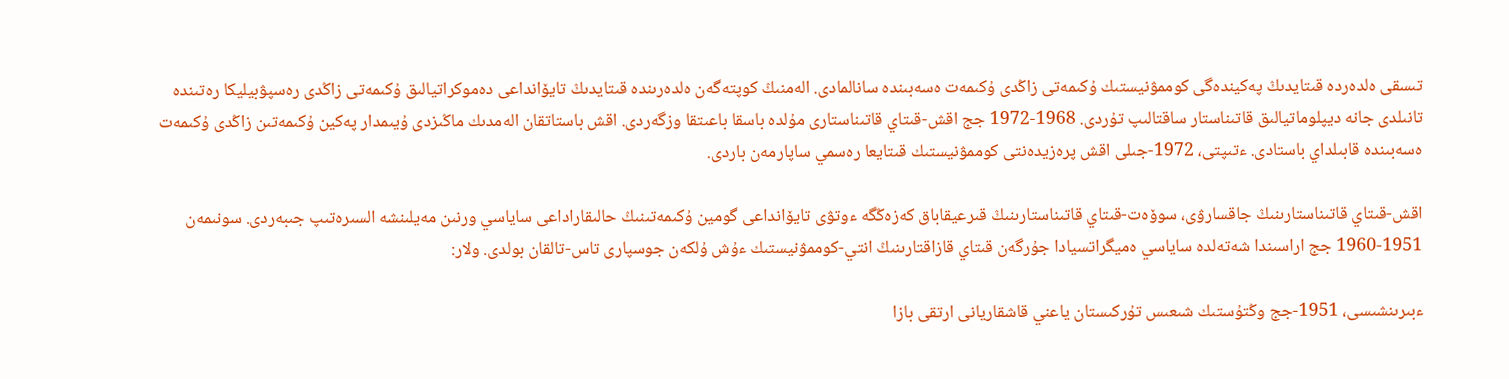تىسقى ەلدەردە قىتايدىڭ پەكيندەگى كوممۋنيستىك ۇكىمەتى زاڭدى ۇكىمەت ەسەبىندە سانالمادى. الەمنىڭ كوپتەگەن ەلدەرىندە قىتايدىڭ تايۆانداعى دەموكراتيالىق ۇكىمەتى زاڭدى رەسپۋبيليكا رەتىندە تانىلدى جانە ديپلوماتيالىق قاتىناستار ساقتالىپ تۇردى. 1968-1972 جج اقش-قىتاي قاتىناستارى مۇلدە باسقا باعىتقا وزگەردى. اقش باستاتقان الەمدىك ماڭىزدى ۇيىمدار پەكين ۇكىمەتىن زاڭدى ۇكىمەت ەسەبىندە قابىلداي باستادى. ءتىپتى، 1972-جىلى اقش پرەزيدەنتى كوممۋنيستىك قىتايعا رەسمي ساپارمەن باردى.

اقش-قىتاي قاتىناستارىنىڭ جاقسارۋى، سوۆەت-قىتاي قاتىناستارىنىڭ قىرعيقاباق كەزەڭگە ءوتۋى تايۆانداعى گومين ۇكىمەتىنىڭ حالىقاراداعى ساياسي ورنىن مەيلىنشە السىرەتىپ جىبەردى. سونىمەن 1951-1960 جج اراسىندا شەتەلدە ساياسي ەميگراتسيادا جۇرگەن قىتاي قازاقتارىنىڭ انتي-كوممۋنيستىك ءۇش ۇلكەن جوسپارى تاس-تالقان بولدى. ولار:

ءبىرىنشىسى، 1951-جج وڭتۇستىك شىعىس تۇركىستان ياعني قاشقاريانى ارتقى بازا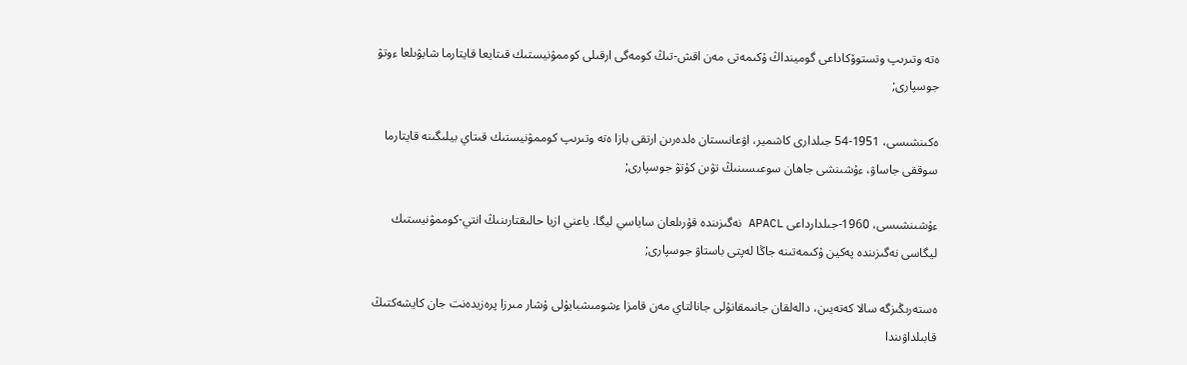ەتە وتىرىپ وتستوۆكاداعى گومينداڭ ۇكىمەتى مەن اقش-تىڭ كومەگى ارقىلى كوممۋنيستىك قىتايعا قايتارما شابۋىلعا ءوتۋ جوسپارى;

ەكىنشىسى، 1951-54 جىلدارى كاشمير، اۋعانىستان ەلدەرىن ارتقى بازا ەتە وتىرىپ كوممۋنيستىك قىتاي بيلىگىنە قايتارما سوققى جاساۋ، ءۇشىنشى جاھان سوعىسىنىڭ تۋىن كۇتۋ جوسپارى;

ءۇشىنشىسى، 1960-جىلدارداعى APACL نەگىزىندە قۇرىلعان ساياسي ليگا. ياعني ازيا حالىقتارىنىڭ انتي-كوممۋنيستىك ليگاسى نەگىزىندە پەكين ۇكىمەتىنە جاڭا لەپتى باستاۋ جوسپارى;

ەستەرىڭىزگە سالا كەتەيىن، دالەلقان جانىمقانۇلى جانالتاي مەن قامزا ءشومىشبايۇلى ۇشار مىرزا پرەزيدەنت جان كايشەكتىڭ قابىلداۋىندا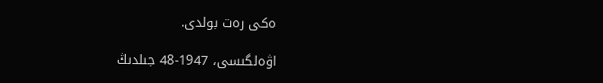ەكى رەت بولدى.

اۋەلگىسى، 1947-48 جىلدىڭ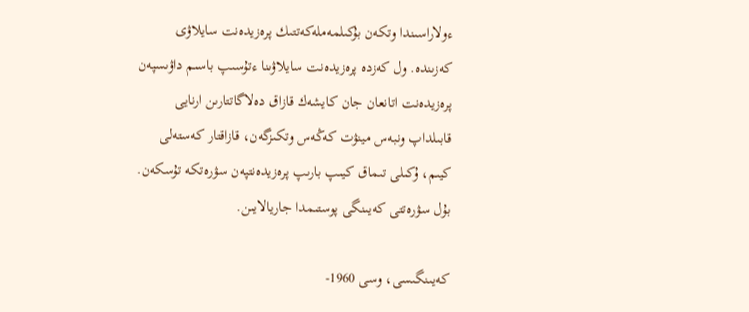ءولاراسىندا وتكەن بۇكىلمەملەكەتتىك پرەزيدەنت سايلاۋى كەزىندە. ول كەزدە پرەزيدەنت سايلاۋىنا ءتۇسىپ باسىم داۋىسپەن پرەزيدەنت اتانعان جان كايشەك قازاق دەلاگاتتارىن ارنايى قابىلداپ ونبەس مينۋت كەڭەس وتكىزگەن، قازاقتار كەستەلى كيىم، ۇكىلى تىماق كيىپ بارىپ پرەزيدەنتپەن سۋرەتكە تۇسكەن. بۇل سۋرەتتى كەيىنگى پوستىمدا جاريالايىن.

كەيىنگىسى، وسى 1960-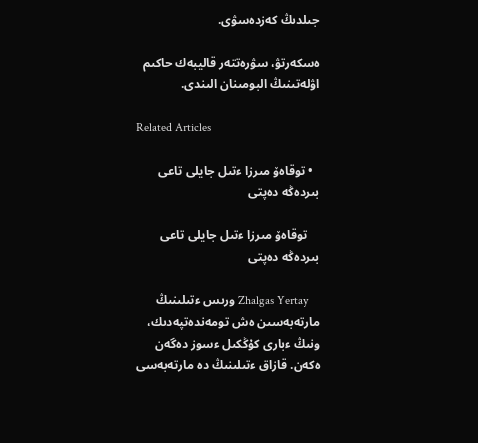جىلدىڭ كەزدەسۋى.

ەسكەرتۋ، سۋرەتتەر قاليبەك حاكىم اۋلەتىنىڭ البومىنان الىندى.

Related Articles

  • توقاەۆ مىرزا ءتىل جايلى تاعى بىردەڭە دەپتى

    توقاەۆ مىرزا ءتىل جايلى تاعى بىردەڭە دەپتى

    Zhalgas Yertay ورىس ءتىلىنىڭ مارتەبەسىن ەش تومەندەتپەدىك، ونىڭ ءبارى كۇڭكىل ءسوز دەگەن ەكەن. قازاق ءتىلىنىڭ دە مارتەبەسى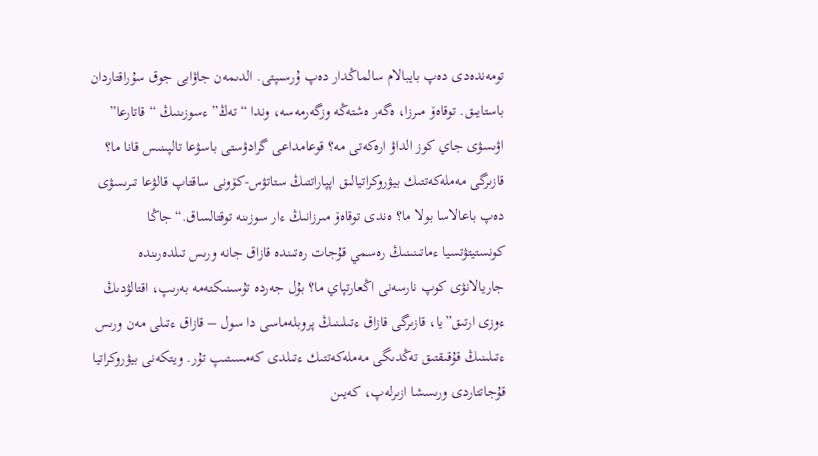تومەندەدى دەپ بايبالام سالماڭدار دەپ ۇرسىپتى. الدىمەن جاۋابى جوق سۇراقتاردان باستايىق. توقاەۆ مىرزا، ەگەر ەشتەڭە وزگەرمەسە، وندا “تەڭ” ءسوزىنىڭ “قاتارعا” اۋىسۋى جاي كوز الداۋ ارەكەتى مە؟ قوعامداعى گرادۋستى باسۋعا تالپىنىس قانا ما؟ قازىرگى مەملەكەتتىك بيۋروكراتيالىق اپپاراتتىڭ ستاتۋس-كۆونى ساقتاپ قالۋعا تىرىسۋى دەپ باعالاسا بولا ما؟ ەندى توقاەۆ مىرزانىڭ ءار سوزىنە توقتالساق.“جاڭا كونستيتۋتسيا ءماتىنىنىڭ رەسمي قۇجات رەتىندە قازاق جانە ورىس تىلدەرىندە جاريالانۋى كوپ نارسەنى اڭعارتپاي ما؟ بۇل جەردە تۇسىنىكتەمە بەرىپ، اقتالۋدىڭ ءوزى ارتىق”يا، قازىرگى قازاق ءتىلىنىڭ پروبلەماسى دا سول – قازاق ءتىلى مەن ورىس ءتىلىنىڭ قۇقىقتىق تەڭدىگى مەملەكەتتىك ءتىلدى كەمسىتىپ تۇر. ويتكەنى بيۋروكراتيا قۇجاتتاردى ورىسشا ازىرلەپ، كەيىن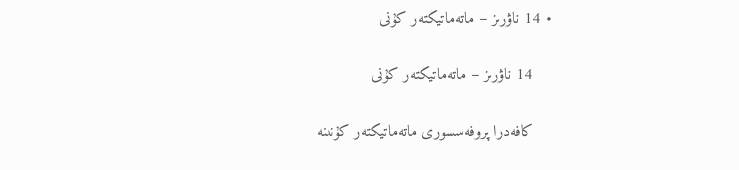• 14 ناۋرىز – ماتەماتيكتەر كۇنى

    14 ناۋرىز – ماتەماتيكتەر كۇنى

    كافەدرا پروفەسسورى ماتەماتيكتەر كۇنىنە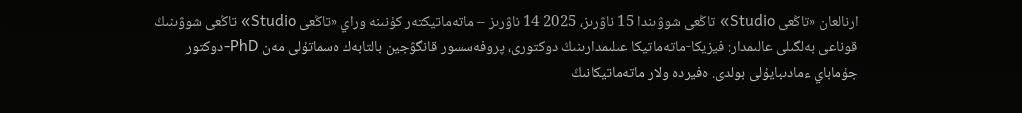ارنالعان «تاڭعى Studio» تاڭعى شوۋىندا 15 ناۋرىز، 2025 14 ناۋرىز – ماتەماتيكتەر كۇنىنە وراي «تاڭعى Studio» تاڭعى شوۋىنىڭ قوناعى بەلگىلى عالىمدار: فيزيكا-ماتەماتيكا عىلىمدارىنىڭ دوكتورى، پروفەسسور قانگۋجين بالتابەك ەسماتۇلى مەن PhD-دوكتور جۇماباي ءمادىبايۇلى بولدى. ەفيردە ولار ماتەماتيكانىڭ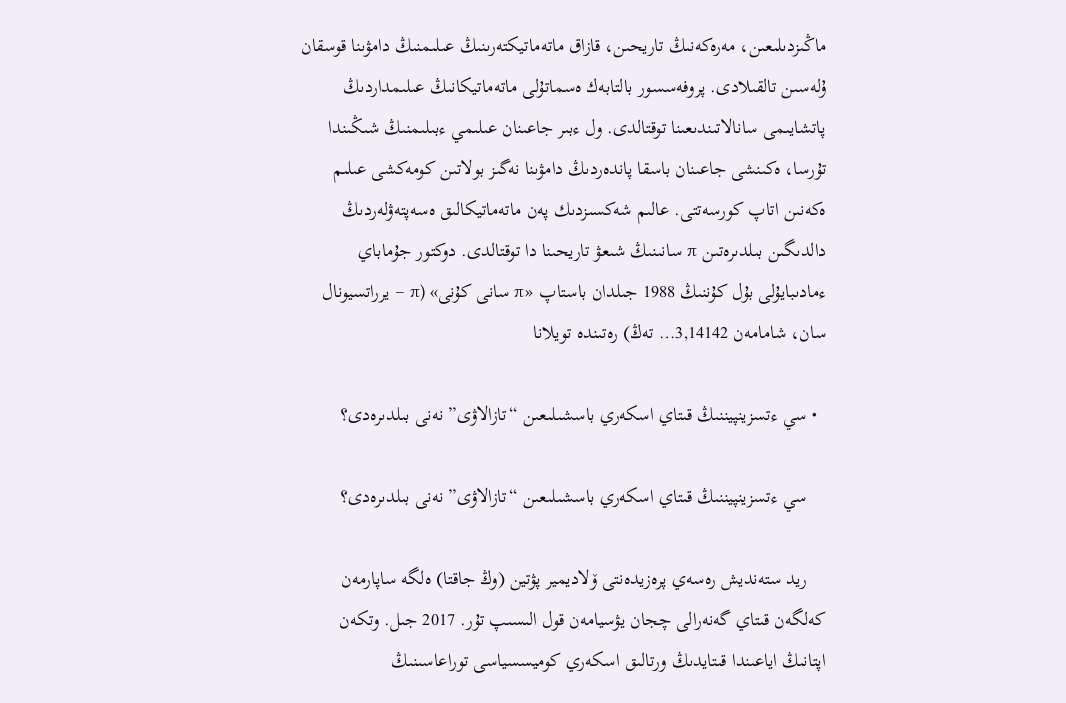ماڭىزدىلىعىن، مەرەكەنىڭ تاريحىن، قازاق ماتەماتيكتەرىنىڭ عىلىمنىڭ دامۋىنا قوسقان ۇلەسىن تالقىلادى. پروفەسسور بالتابەك ەسماتۇلى ماتەماتيكانىڭ عىلىمداردىڭ پاتشايىمى سانالاتىندىعىنا توقتالدى. ول ءبىر جاعىنان عىلىمي ءبىلىمنىڭ شىڭىندا تۇرسا، ەكىنشى جاعىنان باسقا پاندەردىڭ دامۋىنا نەگىز بولاتىن كومەكشى عىلىم ەكەنىن اتاپ كورسەتتى. عالىم شەكسىزدىك پەن ماتەماتيكالىق ەسەپتەۋلەردىڭ دالدىگىن بىلدىرەتىن π سانىنىڭ شىعۋ تاريحىنا دا توقتالدى. دوكتور جۇماباي ءمادىبايۇلى بۇل كۇننىڭ 1988 جىلدان باستاپ «π سانى كۇنى» (π – يرراتسيونال سان، شامامەن 3,14142… تەڭ) رەتىندە تويلانا

  • سي ءتسزينپيننىڭ قىتاي اسكەري باسشىلىعىن “تازالاۋى” نەنى بىلدىرەدى؟

    سي ءتسزينپيننىڭ قىتاي اسكەري باسشىلىعىن “تازالاۋى” نەنى بىلدىرەدى؟

    ريد ستەنديش رەسەي پرەزيدەنتى ۆلاديمير پۋتين (وڭ جاقتا) ەلگە ساپارمەن كەلگەن قىتاي گەنەرالى چجان يۋسيامەن قول الىسىپ تۇر. 2017 جىل. وتكەن اپتانىڭ اياعىندا قىتايدىڭ ورتالىق اسكەري كوميسسياسى توراعاسىنىڭ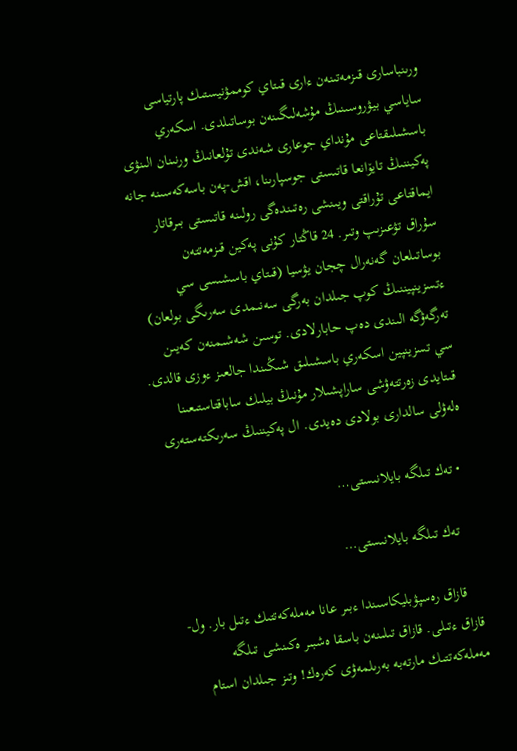ورىنباسارى قىزمەتىنەن ءارى قىتاي كوممۋنيستىك پارتياسى ساياسي بيۋروسىنىڭ مۇشەلىگىنەن بوساتىلدى. اسكەري باسشىلىقتاعى مۇنداي جوعارى شەندى تۇلعانىڭ ورنىنان الىنۋى پەكيننىڭ تايۆانعا قاتىستى جوسپارىنا، اقش-پەن باسەكەسىنە جانە ايماقتاعى تۇراقتى ويىنشى رەتىندەگى رولىنە قاتىستى بىرقاتار سۇراق تۋعىزىپ وتىر. 24 قاڭتار كۇنى پەكين قىزمەتتەن بوساتىلعان گەنەرال چجان يۋسيا (قىتاي باسشىسى سي ءتسزينپيننىڭ كوپ جىلدان بەرگى سەنىمدى سەرىگى بولعان) تەرگەۋگە الىندى دەپ حابارلادى. توسىن شەشىمنەن كەيىن سي تسزينپين اسكەري باسشىلىق شىڭىندا جالعىز ءوزى قالدى. قىتايدى زەرتتەۋشى ساراپشىلار مۇنىڭ بيلىك ساباقتاستىعىنا ەلەۋلى سالدارى بولادى دەيدى. ال پەكيننىڭ سەرىكتەستەرى

  • تەك تىلگە بايلانىستى…

    تەك تىلگە بايلانىستى…

    قازاق رەسپۋبليكاسىندا ءبىر عانا مەملەكەتتىك ءتىل بار. ول- قازاق ءتىلى. قازاق تىلىنەن باسقا ەشبىر ەكىنشى تىلگە مەملەكەتتىك مارتەبە بەرىلمەۋى كەرەك! وتىز جىلدان استام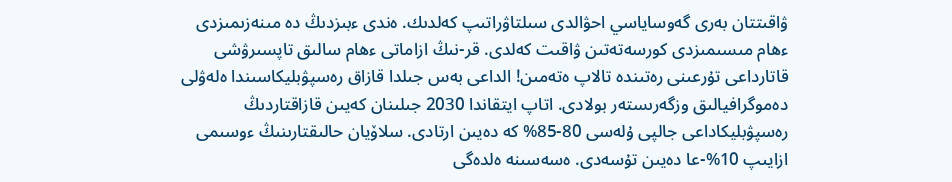ۋاقىتتان بەرى گەوساياسي احۋالدى سىلتاۋراتىپ كەلدىك. ەندى ءبىزدىڭ دە مىنەزىمىزدى ءھام مىسىمىزدى كورسەتەتىن ۋاقىت كەلدى. قر-نىڭ ازاماتى ءھام سالىق تاپسىرۋشى قاتارداعى تۇرعىنى رەتىندە تالاپ ەتەمىن! الداعى بەس جىلدا قازاق رەسپۋبليكاسىندا ەلەۋلى دەموگرافيالىق وزگەرىستەر بولادى. اتاپ ايتقاندا 2030 جىلىنان كەيىن قازاقتاردىڭ رەسپۋبليكاداعى جالپى ۇلەسى 80-85% كە دەيىن ارتادى. سلاۆيان حالىقتارىنىڭ ءوسىمى ازايىپ 10%-عا دەيىن تۇسەدى. ەسەسىنە ەلدەگى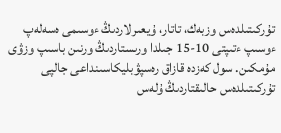تۇركىتىلدەس وزبەك، تاتار، ۇيعىرلاردىڭ ءوسىمى ەسەلەپ ءوسىپ ءتىپتى 10-15 جىلدا ورىستاردىڭ ورنىن باسىپ وزۋى مۇمكىن. سول كەزدە قازاق رەسپۋبليكاسىنداعى جالپى تۇركىتىلدەس حالىقتاردىڭ ۇلەس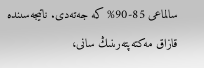سالماعى 85-90% كە جەتەدى. ناتيجەسىندە قازاق مەكتەپتەرىنىڭ سانى،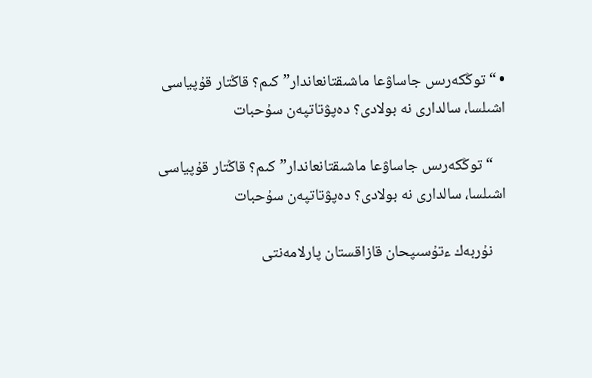• “توڭكەرىس جاساۋعا ماشىقتانعاندار” كىم؟ قاڭتار قۇپياسى اشىلسا، سالدارى نە بولادى؟ دەپۋتاتپەن سۇحبات

    “توڭكەرىس جاساۋعا ماشىقتانعاندار” كىم؟ قاڭتار قۇپياسى اشىلسا، سالدارى نە بولادى؟ دەپۋتاتپەن سۇحبات

    نۇربەك ءتۇسىپحان قازاقستان پارلامەنتى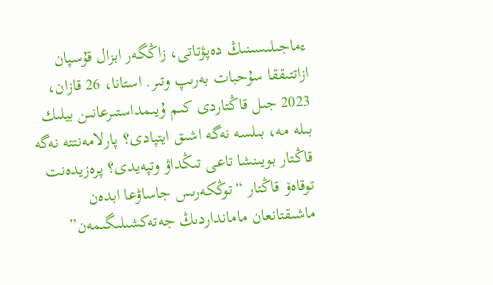ءماجىلىسىنىڭ دەپۋتاتى، زاڭگەر ابزال قۇسپان ازاتتىققا سۇحبات بەرىپ وتىر. استانا، 26 قازان، 2023 جىل قاڭتاردى كىم ۇيىمداستىرعانىن بيلىك بىلە مە، بىلسە نەگە اشىق ايتپادى؟ پارلامەنتتە نەگە قاڭتار بويىنشا تاعى تىڭداۋ وتپەيدى؟ پرەزيدەنت توقاەۆ قاڭتار “توڭكەرىس جاساۋعا ابدەن ماشىقتانعان مامانداردىڭ جەتەكشىلىگىمەن”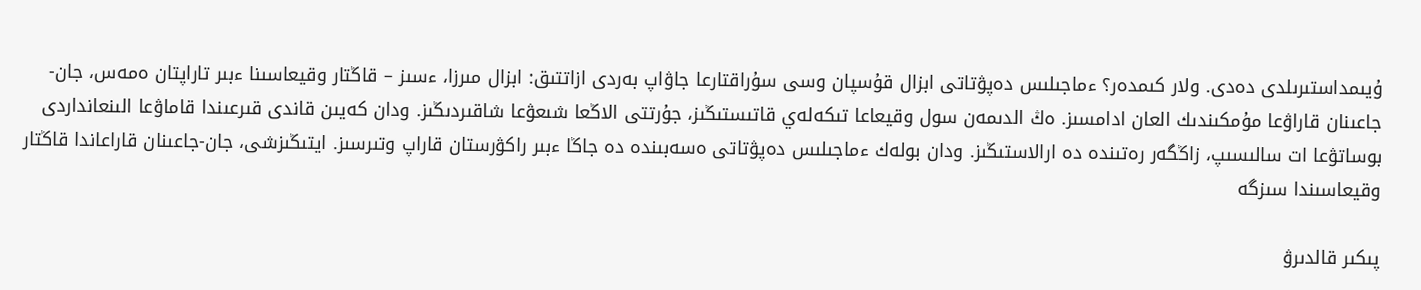ۇيىمداستىرىلدى دەدى. ولار كىمدەر؟ ءماجىلىس دەپۋتاتى ابزال قۇسپان وسى سۇراقتارعا جاۋاپ بەردى ازاتتىق: ابزال مىرزا، ءسىز – قاڭتار وقيعاسىنا ءبىر تاراپتان ەمەس، جان-جاعىنان قاراۋعا مۇمكىندىك العان ادامسىز. ەڭ الدىمەن سول وقيعاعا تىكەلەي قاتىستىڭىز، جۇرتتى الاڭعا شىعۋعا شاقىردىڭىز. ودان كەيىن قاندى قىرعىندا قاماۋعا الىنعانداردى بوساتۋعا ات سالىسىپ، زاڭگەر رەتىندە دە ارالاستىڭىز. ودان بولەك ءماجىلىس دەپۋتاتى ەسەبىندە دە جاڭا ءبىر راكۋرستان قاراپ وتىرسىز. ايتىڭىزشى، جان-جاعىنان قاراعاندا قاڭتار وقيعاسىندا سىزگە

پىكىر قالدىرۋ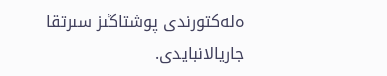ەلەكتورندى پوشتاڭىز سىرتقا جاريالانبايدى.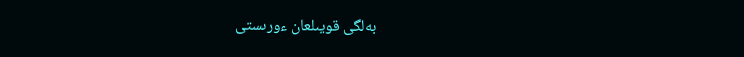بەلگى قويىلعان ءورىستى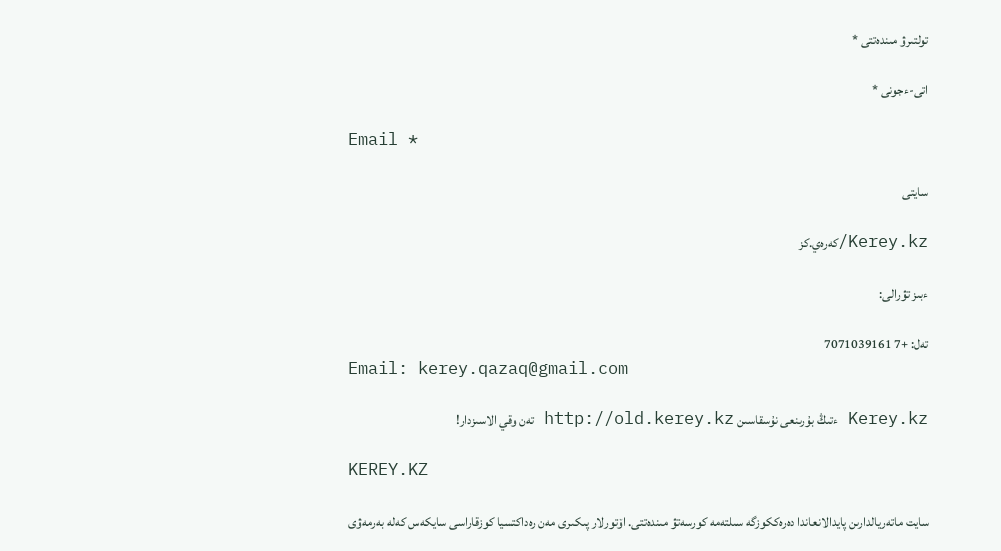تولتىرۋ مىندەتتى *

اتى-ءجونى *

Email *

سايتى

Kerey.kz/كەرەي.كز

ءبىز تۋرالى:

تەل: +7 7071039161
Email: kerey.qazaq@gmail.com

Kerey.kz ءتىڭ بۇرىنعى نۇسقاسىن http://old.kerey.kz تەن وقي الاسىزدار!

KEREY.KZ

سايت ماتەريالدارىن پايدالانعاندا دەرەككوزگە سىلتەمە كورسەتۋ مىندەتتى. اۆتورلار پىكىرى مەن رەداكتسيا كوزقاراسى سايكەس كەلە بەرمەۋى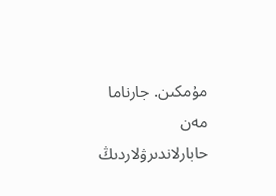مۇمكىن. جارناما مەن حابارلاندىرۋلاردىڭ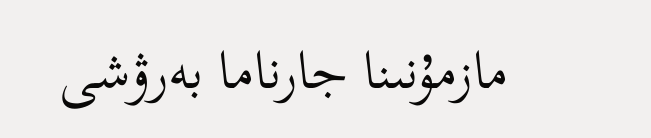مازمۇنىنا جارناما بەرۋشى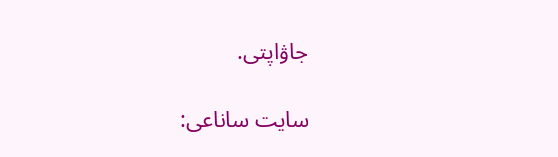جاۋاپتى.

سايت ساناعى: